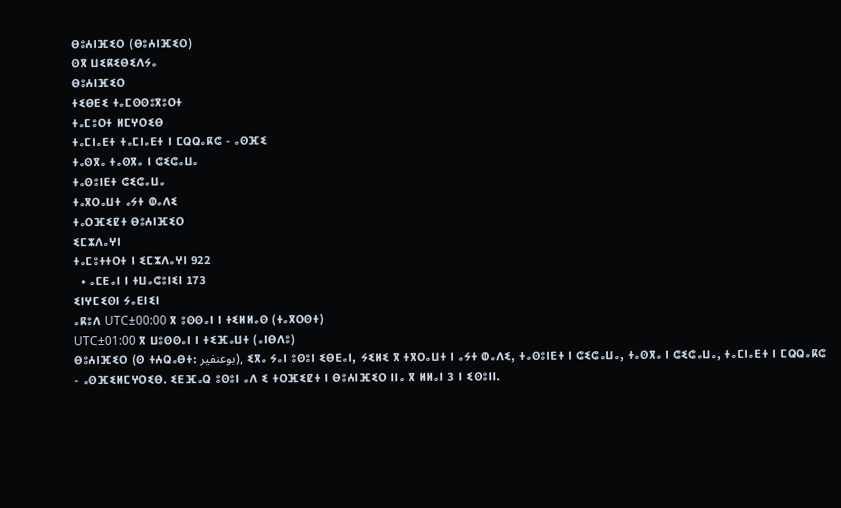ⴱⵓⵄⵏⴼⵉⵔ (ⴱⵓⵄⵏⴼⵉⵔ)
ⵙⴳ ⵡⵉⴽⵉⴱⵉⴷⵢⴰ
ⴱⵓⵄⵏⴼⵉⵔ
ⵜⵉⴱⴹⵉ ⵜⴰⵎⵙⵙⵓⴳⵓⵔⵜ
ⵜⴰⵎⵓⵔⵜ ⵍⵎⵖⵔⵉⴱ
ⵜⴰⵎⵏⴰⴹⵜ ⵜⴰⵎⵏⴰⴹⵜ ⵏ ⵎⵕⵕⴰⴽⵛ - ⴰⵙⴼⵉ
ⵜⴰⵙⴳⴰ ⵜⴰⵙⴳⴰ ⵏ ⵛⵉⵛⴰⵡⴰ
ⵜⴰⵙⵓⵏⴹⵜ ⵛⵉⵛⴰⵡⴰ
ⵜⴰⴳⵔⴰⵡⵜ ⴰⵢⵜ ⵀⴰⴷⵉ
ⵜⴰⵔⴼⵉⵇⵜ ⴱⵓⵄⵏⴼⵉⵔ
ⵉⵎⵣⴷⴰⵖⵏ
ⵜⴰⵎⵓⵜⵜⵔⵜ ⵏ ⵉⵎⵣⴷⴰⵖⵏ 922
  • ⴰⵎⴹⴰⵏ ⵏ ⵜⵡⴰⵛⵓⵏⵉⵏ 173
ⵉⵏⵖⵎⵉⵙⵏ ⵢⴰⴹⵏⵉⵏ
ⴰⴽⵓⴷ UTC±00:00 ⴳ ⵓⵙⵙⴰⵏ ⵏ ⵜⵉⵍⵍⴰⵙ (ⵜⴰⴳⵔⵙⵜ)
UTC±01:00 ⴳ ⵡⵓⵙⵙⴰⵏ ⵏ ⵜⵉⴼⴰⵡⵜ (ⴰⵏⴱⴷⵓ)
ⴱⵓⵄⵏⴼⵉⵔ (ⵙ ⵜⵄⵕⴰⴱⵜ: بوعنفير), ⵉⴳⴰ ⵢⴰⵏ ⵓⵙⵓⵏ ⵉⴱⴹⴰⵏ, ⵢⵉⵍⵉ ⴳ ⵜⴳⵔⴰⵡⵜ ⵏ ⴰⵢⵜ ⵀⴰⴷⵉ, ⵜⴰⵙⵓⵏⴹⵜ ⵏ ⵛⵉⵛⴰⵡⴰ, ⵜⴰⵙⴳⴰ ⵏ ⵛⵉⵛⴰⵡⴰ, ⵜⴰⵎⵏⴰⴹⵜ ⵏ ⵎⵕⵕⴰⴽⵛ - ⴰⵙⴼⵉⵍⵎⵖⵔⵉⴱ. ⵉⴹⴼⴰⵕ ⵓⵙⵓⵏ ⴰⴷ ⵉ ⵜⵔⴼⵉⵇⵜ ⵏ ⴱⵓⵄⵏⴼⵉⵔ ⵏⵏⴰ ⴳ ⵍⵍⴰⵏ 3 ⵏ ⵉⵙⵓⵏⵏ.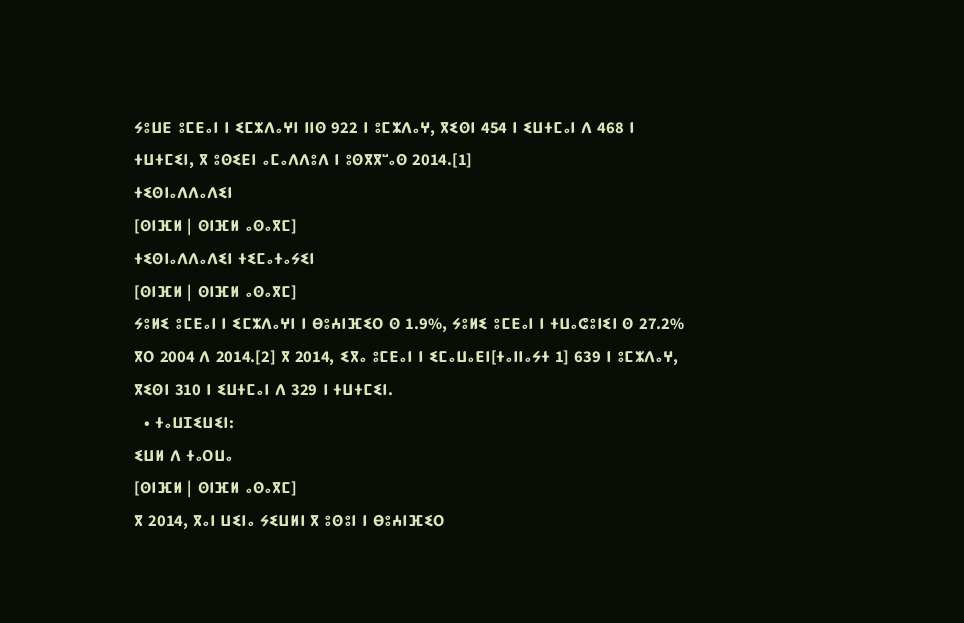ⵢⵓⵡⴹ ⵓⵎⴹⴰⵏ ⵏ ⵉⵎⵣⴷⴰⵖⵏ ⵏⵏⵙ 922 ⵏ ⵓⵎⵣⴷⴰⵖ, ⴳⵉⵙⵏ 454 ⵏ ⵉⵡⵜⵎⴰⵏ ⴷ 468 ⵏ ⵜⵡⵜⵎⵉⵏ, ⴳ ⵓⵙⵉⴹⵏ ⴰⵎⴰⴷⴷⵓⴷ ⵏ ⵓⵙⴳⴳⵯⴰⵙ 2014.[1]
ⵜⵉⵙⵏⴰⴷⴷⴰⴷⵉⵏ
[ⵙⵏⴼⵍ | ⵙⵏⴼⵍ ⴰⵙⴰⴳⵎ]
ⵜⵉⵙⵏⴰⴷⴷⴰⴷⵉⵏ ⵜⵉⵎⴰⵜⴰⵢⵉⵏ
[ⵙⵏⴼⵍ | ⵙⵏⴼⵍ ⴰⵙⴰⴳⵎ]
ⵢⵓⵍⵉ ⵓⵎⴹⴰⵏ ⵏ ⵉⵎⵣⴷⴰⵖⵏ ⵏ ⴱⵓⵄⵏⴼⵉⵔ ⵙ 1.9%, ⵢⵓⵍⵉ ⵓⵎⴹⴰⵏ ⵏ ⵜⵡⴰⵛⵓⵏⵉⵏ ⵙ 27.2% ⴳⵔ 2004 ⴷ 2014.[2] ⴳ 2014, ⵉⴳⴰ ⵓⵎⴹⴰⵏ ⵏ ⵉⵎⴰⵡⴰⴹⵏ[ⵜⴰⵏⵏⴰⵢⵜ 1] 639 ⵏ ⵓⵎⵣⴷⴰⵖ, ⴳⵉⵙⵏ 310 ⵏ ⵉⵡⵜⵎⴰⵏ ⴷ 329 ⵏ ⵜⵡⵜⵎⵉⵏ.
  • ⵜⴰⵡⵊⵉⵡⵉⵏ:
ⵉⵡⵍ ⴷ ⵜⴰⵔⵡⴰ
[ⵙⵏⴼⵍ | ⵙⵏⴼⵍ ⴰⵙⴰⴳⵎ]
ⴳ 2014, ⴳⴰⵏ ⵡⵉⵏⴰ ⵢⵉⵡⵍⵏ ⴳ ⵓⵙⵓⵏ ⵏ ⴱⵓⵄⵏⴼⵉⵔ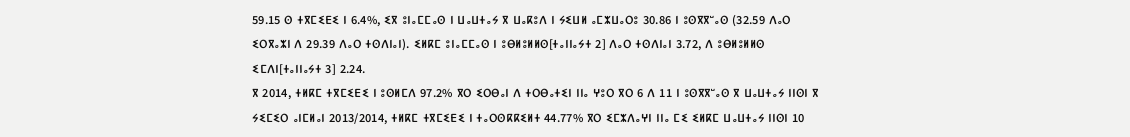59.15 ⵙ ⵜⴳⵎⵉⴹⵉ ⵏ 6.4%, ⵉⴳ ⵓⵏⴰⵎⵎⴰⵙ ⵏ ⵡⴰⵡⵜⴰⵢ ⴳ ⵡⴰⴽⵓⴷ ⵏ ⵢⵉⵡⵍ ⴰⵎⵣⵡⴰⵔⵓ 30.86 ⵏ ⵓⵙⴳⴳⵯⴰⵙ (32.59 ⴷⴰⵔ ⵉⵔⴳⴰⵣⵏ ⴷ 29.39 ⴷⴰⵔ ⵜⵙⴷⵏⴰⵏ). ⵉⵍⴽⵎ ⵓⵏⴰⵎⵎⴰⵙ ⵏ ⵓⴱⵍⵓⵍⵍⵙ[ⵜⴰⵏⵏⴰⵢⵜ 2] ⴷⴰⵔ ⵜⵙⴷⵏⴰⵏ 3.72, ⴷ ⵓⴱⵍⵓⵍⵍⵙ ⵉⵎⴷⵏ[ⵜⴰⵏⵏⴰⵢⵜ 3] 2.24.
ⴳ 2014, ⵜⵍⴽⵎ ⵜⴳⵎⵉⴹⵉ ⵏ ⵓⵙⵍⵎⴷ 97.2% ⴳⵔ ⵉⵔⴱⴰⵏ ⴷ ⵜⵔⴱⴰⵜⵉⵏ ⵏⵏⴰ ⵖⵓⵔ ⴳⵔ 6 ⴷ 11 ⵏ ⵓⵙⴳⴳⵯⴰⵙ ⴳ ⵡⴰⵡⵜⴰⵢ ⵏⵏⵙⵏ ⴳ ⵢⵉⵎⵉⵔ ⴰⵏⵎⵍⴰⵏ 2013/2014, ⵜⵍⴽⵎ ⵜⴳⵎⵉⴹⵉ ⵏ ⵜⴰⵔⵙⴽⴽⵉⵍⵜ 44.77% ⴳⵔ ⵉⵎⵣⴷⴰⵖⵏ ⵏⵏⴰ ⵎⵉ ⵉⵍⴽⵎ ⵡⴰⵡⵜⴰⵢ ⵏⵏⵙⵏ 10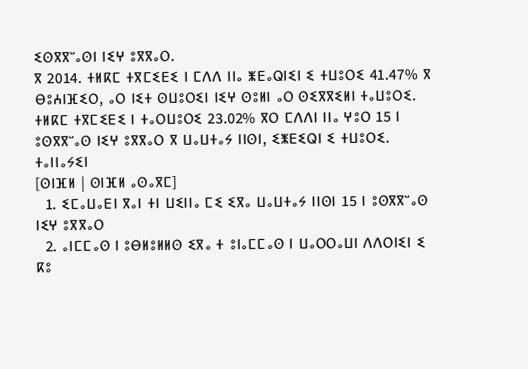ⵉⵙⴳⴳⵯⴰⵙⵏ ⵏⵉⵖ ⵓⴳⴳⴰⵔ.
ⴳ 2014. ⵜⵍⴽⵎ ⵜⴳⵎⵉⴹⵉ ⵏ ⵎⴷⴷ ⵏⵏⴰ ⵥⴹⴰⵕⵏⵉⵏ ⵉ ⵜⵡⵓⵔⵉ 41.47% ⴳ ⴱⵓⵄⵏⴼⵉⵔ, ⴰⵔ ⵏⵉⵜ ⵙⵡⵓⵔⵉⵏ ⵏⵉⵖ ⵙⵓⵍⵏ ⴰⵔ ⵙⵉⴳⴳⵉⵍⵏ ⵜⴰⵡⵓⵔⵉ. ⵜⵍⴽⵎ ⵜⴳⵎⵉⴹⵉ ⵏ ⵜⴰⵔⵡⵓⵔⵉ 23.02% ⴳⵔ ⵎⴷⴷⵏ ⵏⵏⴰ ⵖⵓⵔ 15 ⵏ ⵓⵙⴳⴳⵯⴰⵙ ⵏⵉⵖ ⵓⴳⴳⴰⵔ ⴳ ⵡⴰⵡⵜⴰⵢ ⵏⵏⵙⵏ, ⵉⵥⴹⵉⵕⵏ ⵉ ⵜⵡⵓⵔⵉ.
ⵜⴰⵏⵏⴰⵢⵉⵏ
[ⵙⵏⴼⵍ | ⵙⵏⴼⵍ ⴰⵙⴰⴳⵎ]
  1. ⵉⵎⴰⵡⴰⴹⵏ ⴳⴰⵏ ⵜⵏ ⵡⵉⵏⵏⴰ ⵎⵉ ⵉⴳⴰ ⵡⴰⵡⵜⴰⵢ ⵏⵏⵙⵏ 15 ⵏ ⵓⵙⴳⴳⵯⴰⵙ ⵏⵉⵖ ⵓⴳⴳⴰⵔ
  2. ⴰⵏⵎⵎⴰⵙ ⵏ ⵓⴱⵍⵓⵍⵍⵙ ⵉⴳⴰ ⵜ ⵓⵏⴰⵎⵎⴰⵙ ⵏ ⵡⴰⵔⵔⴰⵡⵏ ⴷⴷⵔⵏⵉⵏ ⵉ ⴽⵓ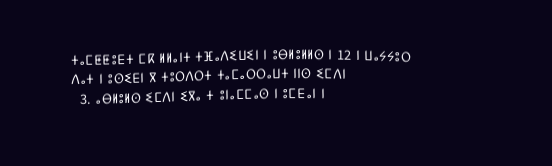ⵜⴰⵎⵟⵟⵓⴹⵜ ⵎⴽ ⵍⵍⴰⵏⵜ ⵜⴼⴰⴷⵉⵡⵉⵏ ⵏ ⵓⴱⵍⵓⵍⵍⵙ ⵏ 12 ⵏ ⵡⴰⵢⵢⵓⵔ ⴷⴰⵜ ⵏ ⵓⵙⵉⴹⵏ ⴳ ⵜⵓⵔⴷⵔⵜ ⵜⴰⵎⴰⵔⵔⴰⵡⵜ ⵏⵏⵙ ⵉⵎⴷⵏ
  3. ⴰⴱⵍⵓⵍⵙ ⵉⵎⴷⵏ ⵉⴳⴰ ⵜ ⵓⵏⴰⵎⵎⴰⵙ ⵏ ⵓⵎⴹⴰⵏ ⵏ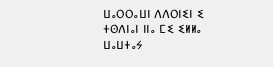ⵡⴰⵔⵔⴰⵡⵏ ⴷⴷⵔⵏⵉⵏ ⵉ ⵜⵙⴷⵏⴰⵏ ⵏⵏⴰ ⵎⵉ ⵉⵍⵍⴰ ⵡⴰⵡⵜⴰⵢ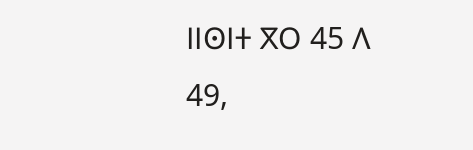ⵏⵏⵙⵏⵜ ⴳⵔ 45 ⴷ 49,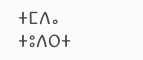ⵜⵎⴷⴰ ⵜⵓⴷⵔⵜ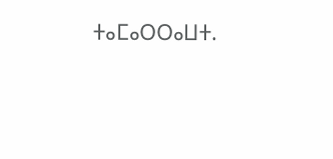ⵜⴰⵎⴰⵔⵔⴰⵡⵜ.